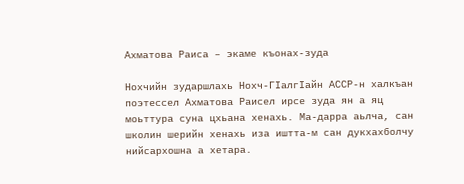Ахматова Раиса – экаме къонах-зуда

Нохчийн зударшлахь Нохч-ГIалгIайн АССР-н халкъан поэтессел Ахматова Раисел ирсе зуда ян а яц моьттура суна цхьана хенахь. Ма-дарра аьлча, сан школин шерийн хенахь иза иштта-м сан дукхахболчу нийсархошна а хетара.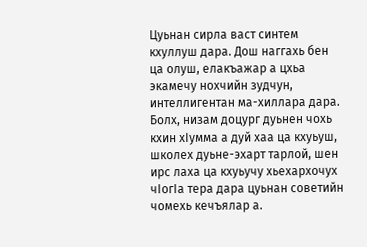Цуьнан сирла васт синтем кхуллуш дара. Дош наггахь бен ца олуш, елакъажар а цхьа экамечу нохчийн зудчун, интеллигентан ма-хиллара дара. Болх, низам доцург дуьнен чохь кхин хIумма а дуй хаа ца кхуьуш, школех дуьне-эхарт тарлой, шен ирс лаха ца кхуьучу хьехархочух чIогIа тера дара цуьнан советийн чомехь кечъялар а.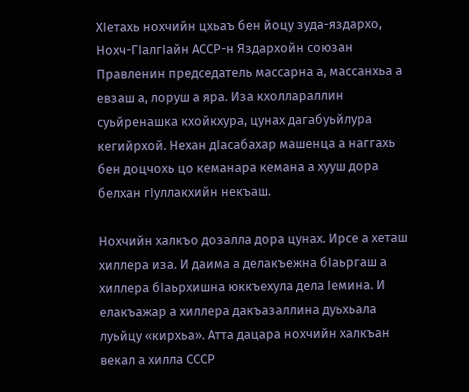ХIетахь нохчийн цхьаъ бен йоцу зуда-яздархо, Нохч-ГIалгIайн АССР-н Яздархойн союзан Правленин председатель массарна а, массанхьа а евзаш а, лоруш а яра. Иза кхоллараллин суьйренашка кхойкхура, цунах дагабуьйлура кегийрхой. Нехан дIасабахар машенца а наггахь бен доцчохь цо кеманара кемана а хууш дора белхан гIуллакхийн некъаш.

Нохчийн халкъо дозалла дора цунах. Ирсе а хеташ хиллера иза. И даима а делакъежна бIаьргаш а хиллера бIаьрхишна юккъехула дела Iемина. И елакъажар а хиллера дакъазаллина дуьхьала луьйцу «кирхьа». Атта дацара нохчийн халкъан векал а хилла СССР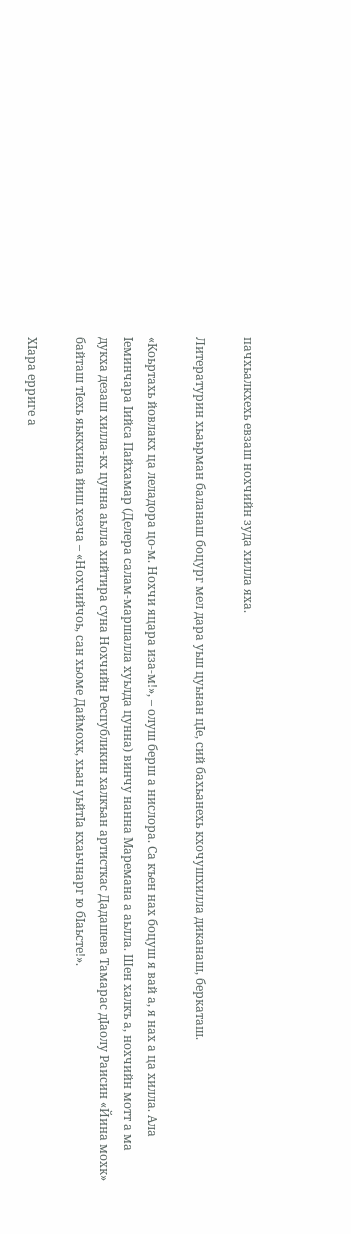пачхьалкхехь евзаш нохчийн зуда хилла яха.

Литературин хьаьрман баланаш боцург мел дара уьш цуьнан цIе, сий бахьанехь кхочушхилла диканаш, беркаташ.

«Коьртахь йовлакх ца леладора цо-м. Нохчи яцара иза-м!», – олуш берш а нислора. Са къен нах боцуш я вай а, я нах а ца хилла. Ала Iеминчара Iийса Пайхамар (Делера салам-маршалла хуьлда цунна) винчу нанна Маремана а аьлла. Шен халкъ а, нохчийн мотт а ма дукха дезаш хилла-кх цунна аьлла хийтира суна Нохчийн Республикин халкъан артисткас Дадашева Тамарас дIаолу Раисин «Йина мохк» байташ тIехь яьккхина йиш хезча – «Нохчийчоь, сан хьоме Даймохк, хьан уьйтIа кхаьчнарг ю бIаьсте!».

ХIара ерриге а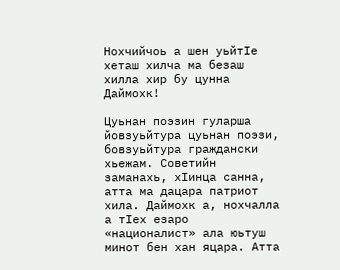Нохчийчоь а шен уьйтIе хеташ хилча ма безаш хилла хир бу цунна Даймохк!

Цуьнан поэзин гуларша йовзуьйтура цуьнан поэзи, бовзуьйтура граждански хьежам. Советийн заманахь, хIинца санна, атта ма дацара патриот хила. Даймохк а, нохчалла а тIех езаро «националист» ала юьтуш минот бен хан яцара. Атта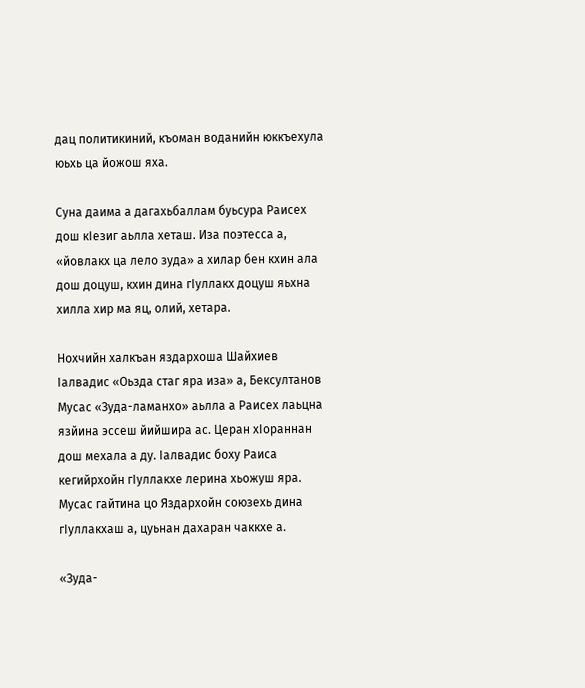дац политикиний, къоман воданийн юккъехула юьхь ца йожош яха.

Суна даима а дагахьбаллам буьсура Раисех дош кIезиг аьлла хеташ. Иза поэтесса а, «йовлакх ца лело зуда» а хилар бен кхин ала дош доцуш, кхин дина гIуллакх доцуш яьхна хилла хир ма яц, олий, хетара.

Нохчийн халкъан яздархоша Шайхиев Iалвадис «Оьзда стаг яра иза» а, Бексултанов Мусас «Зуда-ламанхо» аьлла а Раисех лаьцна язйина эссеш йийшира ас. Церан хIораннан дош мехала а ду. Iалвадис боху Раиса кегийрхойн гIуллакхе лерина хьожуш яра. Мусас гайтина цо Яздархойн союзехь дина гIуллакхаш а, цуьнан дахаран чаккхе а.

«Зуда-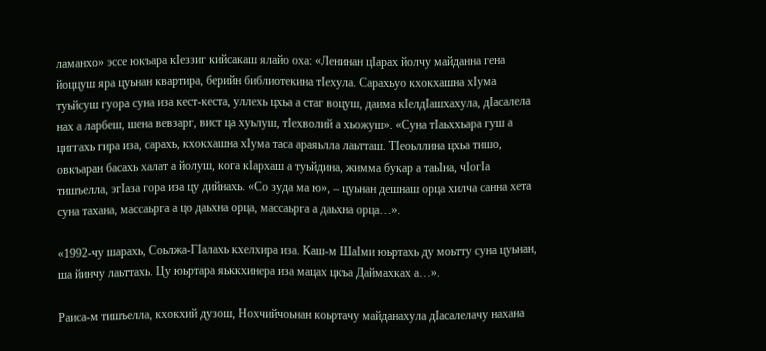ламанхо» эссе юкъара кIеззиг кийсакаш ялайо оха: «Ленинан цIарах йолчу майданна гена йоццуш яра цуьнан квартира, берийн библиотекина тIехула. Сарахьуо кхокхашна хIума туьйсуш гуора суна иза кест-кеста, уллехь цхьа а стаг воцуш, даима кIелдIашхахула, дIасалела нах а ларбеш, шена вевзарг, вист ца хуьлуш, тIехволий а хьожуш». «Суна тIаьххьара гуш а циггахь гира иза, сарахь, кхокхашна хIума таса араяьлла лаьтташ. ТIеоьллина цхьа тишо, овкъаран басахь халат а йолуш, кога кIархаш а туьйдина, жимма букар а таьIна, чIогIа тишъелла, эгIаза гора иза цу дийнахь. «Со зуда ма ю», – цуьнан дешнаш орца хилча санна хета суна тахана, массаьрга а цо даьхна орца, массаьрга а даьхна орца…».

«1992-чу шарахь, Соьлжа-ГIалахь кхелхира иза. Каш-м ШаIми юьртахь ду моьтту суна цуьнан, ша йинчу лаьттахь. Цу юьртара яьккхинера иза мацах цкъа Даймахках а…».

Раиса-м тишъелла, кхокхий дузош, Нохчийчоьнан коьртачу майданахула дIасалелачу нахана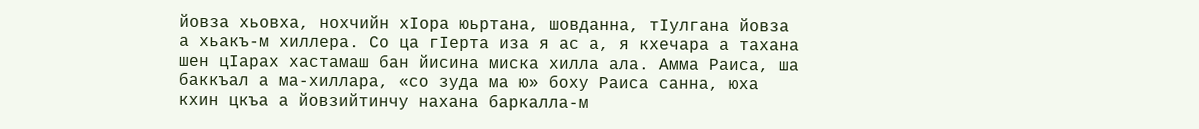йовза хьовха, нохчийн хIора юьртана, шовданна, тIулгана йовза а хьакъ-м хиллера. Со ца гIерта иза я ас а, я кхечара а тахана шен цIарах хастамаш бан йисина миска хилла ала. Амма Раиса, ша баккъал а ма-хиллара, «со зуда ма ю» боху Раиса санна, юха кхин цкъа а йовзийтинчу нахана баркалла-м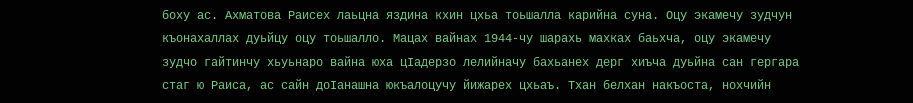боху ас. Ахматова Раисех лаьцна яздина кхин цхьа тоьшалла карийна суна. Оцу экамечу зудчун къонахаллах дуьйцу оцу тоьшалло. Мацах вайнах 1944-чу шарахь махках баьхча, оцу экамечу зудчо гайтинчу хьуьнаро вайна юха цIадерзо лелийначу бахьанех дерг хиъча дуьйна сан гергара стаг ю Раиса, ас сайн доIанашна юкъалоцучу йижарех цхьаъ. Тхан белхан накъоста, нохчийн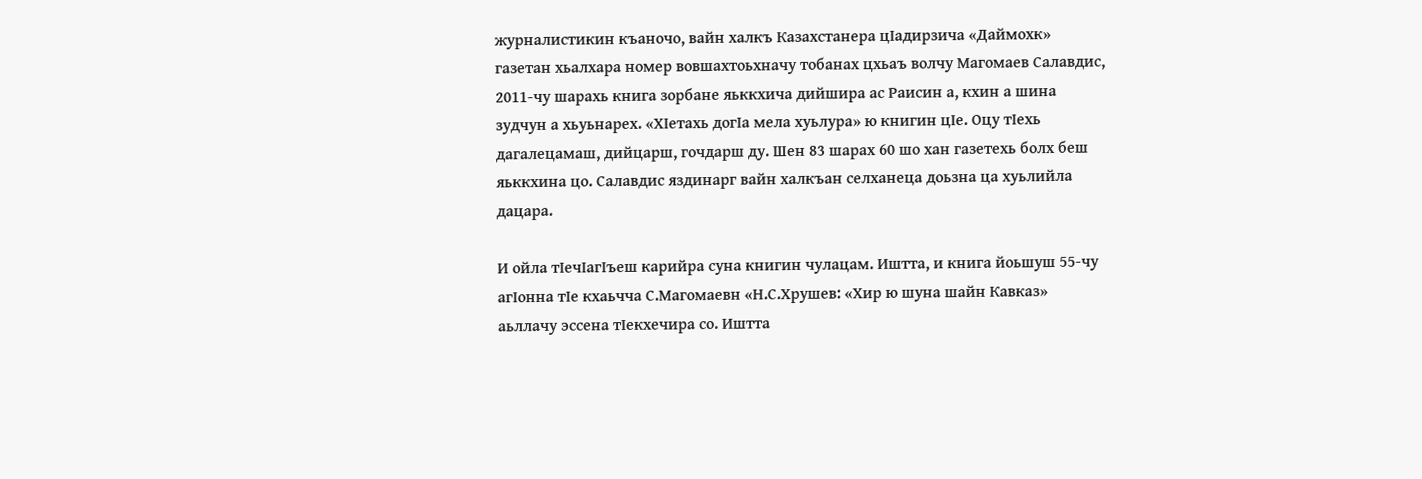журналистикин къаночо, вайн халкъ Казахстанера цIадирзича «Даймохк» газетан хьалхара номер вовшахтоьхначу тобанах цхьаъ волчу Магомаев Салавдис, 2011-чу шарахь книга зорбане яьккхича дийшира ас Раисин а, кхин а шина зудчун а хьуьнарех. «ХIетахь догIа мела хуьлура» ю книгин цIе. Оцу тIехь дагалецамаш, дийцарш, гочдарш ду. Шен 83 шарах 60 шо хан газетехь болх беш яьккхина цо. Салавдис яздинарг вайн халкъан селханеца доьзна ца хуьлийла дацара.

И ойла тIечIагIъеш карийра суна книгин чулацам. Иштта, и книга йоьшуш 55-чу агIонна тIе кхаьчча С.Магомаевн «Н.С.Хрушев: «Хир ю шуна шайн Кавказ» аьллачу эссена тIекхечира со. Иштта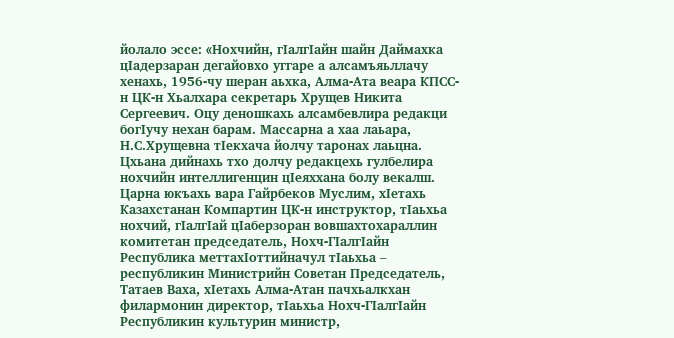йолало эссе: «Нохчийн, гIалгIайн шайн Даймахка цIадерзаран дегайовхо уггаре а алсамъяьллачу хенахь, 1956-чу шеран аьхка, Алма-Ата веара КПСС-н ЦК-н Хьалхара секретарь Хрущев Никита Сергеевич. Оцу деношкахь алсамбевлира редакци богIучу нехан барам. Массарна а хаа лаьара, Н.С.Хрущевна тIекхача йолчу таронах лаьцна. Цхьана дийнахь тхо долчу редакцехь гулбелира нохчийн интеллигенцин цIеяххана болу векалш. Царна юкъахь вара Гайрбеков Муслим, хIетахь Казахстанан Компартин ЦК-н инструктор, тIаьхьа нохчий, гIалгIай цIаберзоран вовшахтохараллин комитетан председатель, Нохч-ГIалгIайн Республика меттахIоттийначул тIаьхьа – республикин Министрийн Советан Председатель, Татаев Ваха, хIетахь Алма-Атан пачхьалкхан филармонин директор, тIаьхьа Нохч-ГIалгIайн Республикин культурин министр,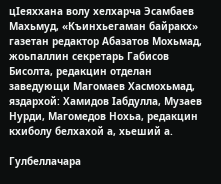цIеяххана волу хелхарча Эсамбаев Махьмуд, «Къинхьегаман байракх» газетан редактор Абазатов Мохьмад, жоьпаллин секретарь Габисов Бисолта, редакцин отделан заведующи Магомаев Хасмохьмад, яздархой: Хамидов Iабдулла, Музаев Нурди, Магомедов Нохьа, редакцин кхиболу белхахой а, хьеший а.

Гулбеллачара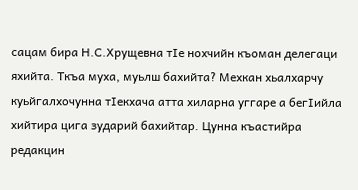сацам бира Н.С.Хрущевна тIе нохчийн къоман делегаци яхийта. Ткъа муха, муьлш бахийта? Мехкан хьалхарчу куьйгалхочунна тIекхача атта хиларна уггаре а бегIийла хийтира цига зударий бахийтар. Цунна къастийра редакцин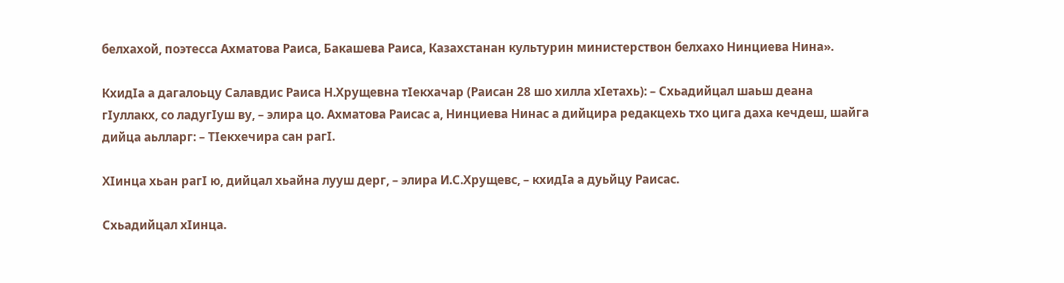белхахой, поэтесса Ахматова Раиса, Бакашева Раиса, Казахстанан культурин министерствон белхахо Нинциева Нина».

КхидIа а дагалоьцу Салавдис Раиса Н.Хрущевна тIекхачар (Раисан 28 шо хилла хIетахь): – Схьадийцал шаьш деана гIуллакх, со ладугIуш ву, – элира цо. Ахматова Раисас а, Нинциева Нинас а дийцира редакцехь тхо цига даха кечдеш, шайга дийца аьлларг: – ТIекхечира сан рагI.

ХIинца хьан рагI ю, дийцал хьайна лууш дерг, – элира И.С.Хрущевс, – кхидIа а дуьйцу Раисас.

Схьадийцал хIинца.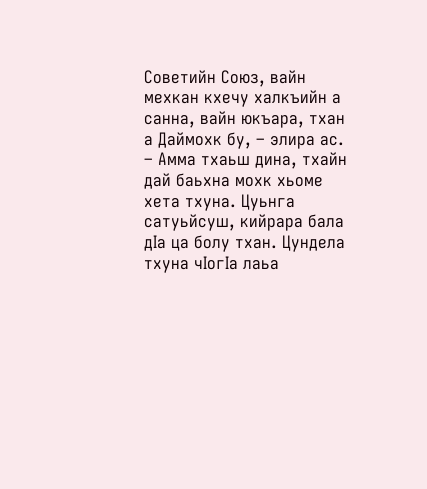Советийн Союз, вайн мехкан кхечу халкъийн а санна, вайн юкъара, тхан а Даймохк бу, – элира ас. – Амма тхаьш дина, тхайн дай баьхна мохк хьоме хета тхуна. Цуьнга сатуьйсуш, кийрара бала дIа ца болу тхан. Цундела тхуна чIогIа лаьа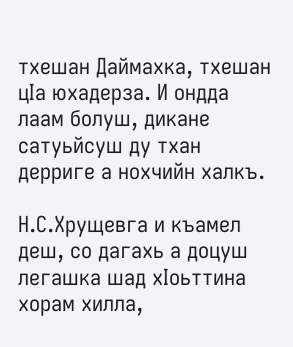тхешан Даймахка, тхешан цIа юхадерза. И ондда лаам болуш, дикане сатуьйсуш ду тхан дерриге а нохчийн халкъ.

Н.С.Хрущевга и къамел деш, со дагахь а доцуш легашка шад хIоьттина хорам хилла,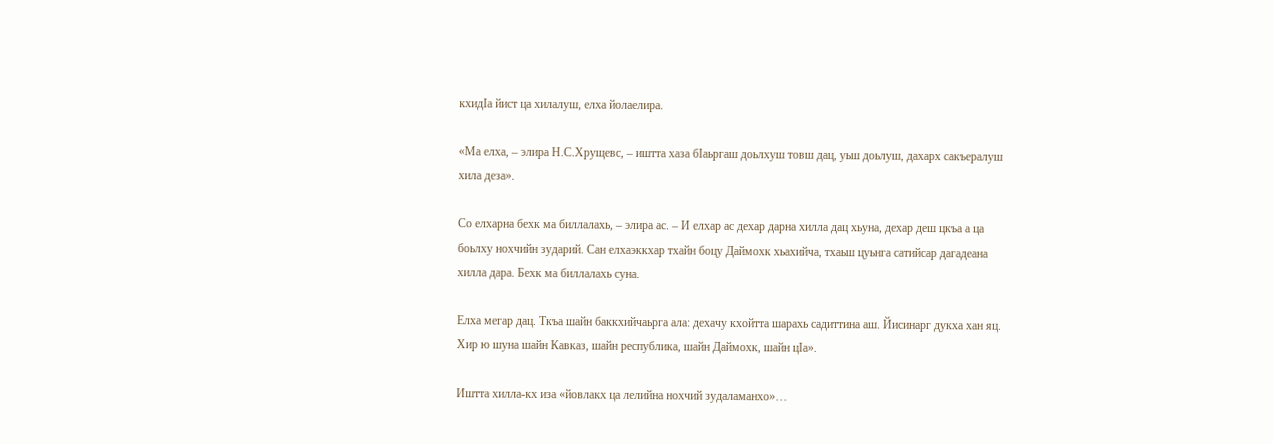кхидIа йист ца хилалуш, елха йолаелира.

«Ма елха, – элира Н.С.Хрущевс, – иштта хаза бIаьргаш доьлхуш товш дац, уьш доьлуш, дахарх сакъералуш хила деза».

Со елхарна бехк ма биллалахь, – элира ас. – И елхар ас дехар дарна хилла дац хьуна, дехар деш цкъа а ца боьлху нохчийн зударий. Сан елхаэккхар тхайн боцу Даймохк хьахийча, тхаьш цуьнга сатийсар дагадеана хилла дара. Бехк ма биллалахь суна.

Елха мегар дац. Ткъа шайн баккхийчаьрга ала: дехачу кхойтта шарахь садиттина аш. Йисинарг дукха хан яц. Хир ю шуна шайн Кавказ, шайн республика, шайн Даймохк, шайн цIа».

Иштта хилла-кх иза «йовлакх ца лелийна нохчий зудаламанхо»…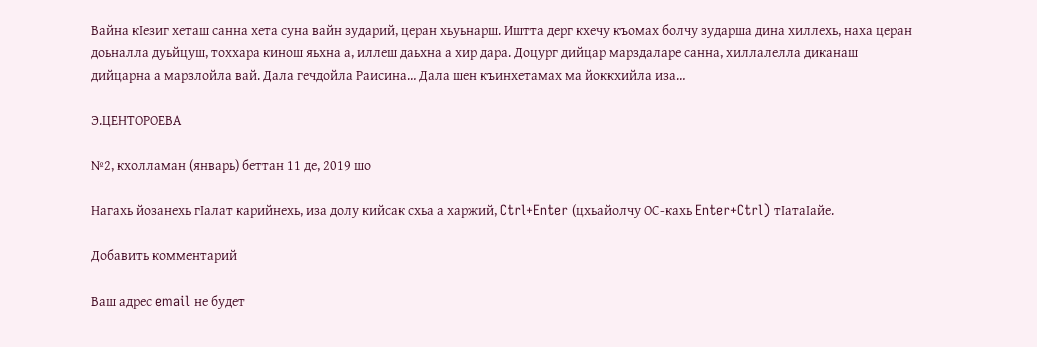Вайна кIезиг хеташ санна хета суна вайн зударий, церан хьуьнарш. Иштта дерг кхечу къомах болчу зударша дина хиллехь, наха церан доьналла дуьйцуш, тоххара кинош яьхна а, иллеш даьхна а хир дара. Доцург дийцар марздаларе санна, хиллалелла диканаш дийцарна а марзлойла вай. Дала гечдойла Раисина… Дала шен къинхетамах ма йоккхийла иза…

Э.ЦЕНТОРОЕВА

№2, кхолламан (январь) беттан 11 де, 2019 шо

Нагахь йозанехь гIалат карийнехь, иза долу кийсак схьа а харжий, Ctrl+Enter (цхьайолчу ОС-кахь Enter+Ctrl) тIатаIайе.

Добавить комментарий

Ваш адрес email не будет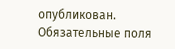опубликован. Обязательные поля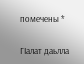помечены *

ГIалат даьлла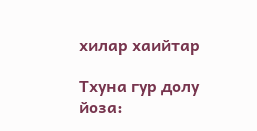хилар хаийтар

Тхуна гур долу йоза: